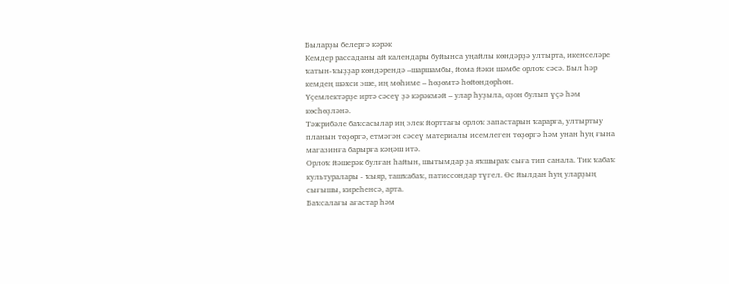Быларҙы белергә кәрәк
Кемдер рассаданы ай календары буйынса уңайлы көндәрҙә ултырта, икенселәре ҡатын-ҡыҙҙар көндәрендә –шаршамбы, йома йәки шәмбе орлоҡ сәсә. Был һәр кемдең шәхси эше, иң мөһиме – һөҙөмтә һөйөндөрһөн.
Үҫемлектәрҙе иртә сәсеү ҙә кәрәкмәй – улар һуҙыла, оҙон булып үҫә һәм көсһөҙләнә.
Тәжрибәле баҡсасылар иң элек йорттағы орлоҡ запастарын ҡарарға, ултыртыу планын төҙөргә, етмәгән сәсеү материалы исемлеген төҙөргә һәм унан һуң ғына магазинға барырға кәңәш итә.
Орлоҡ йәшерәк булған һайын, шытымдар ҙа яҡшыраҡ сыға тип санала. Тик ҡабаҡ культуралары - ҡыяр, ташҡабаҡ, патиссондар түгел. Өс йылдан һуң уларҙың сығышы, киреһенсә, арта.
Баҡсалағы ағастар һәм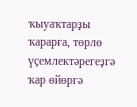ҡыуаҡтарҙы ҡарарға, төрлө үҫемлектәрегеҙгә ҡар өйөргә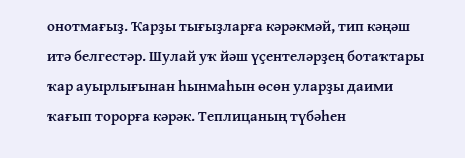онотмағыҙ. Ҡарҙы тығыҙларға кәрәкмәй, тип кәңәш итә белгестәр. Шулай уҡ йәш үҫентеләрҙең ботаҡтары ҡар ауырлығынан һынмаһын өсөн уларҙы даими ҡағып торорға кәрәк. Теплицаның түбәһен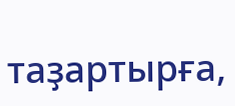таҙартырға,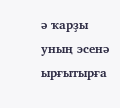ә ҡарҙы уның эсенә ырғытырға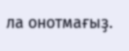ла онотмағыҙ.